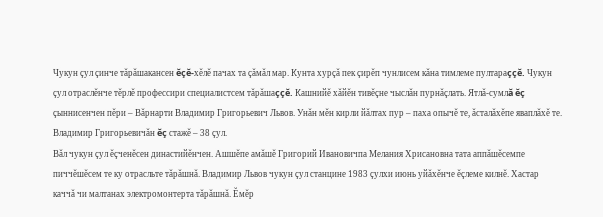Чукун çул çинче тăрăшакансен ĕçĕ-хĕлĕ пачах та çăмăл мар. Кунта хурçă пек çирĕп чунлисем кăна тимлеме пултараççĕ. Чукун çул отраслĕнче тĕрлĕ профессири специалистсем тăрăшаççĕ. Кашнийĕ хăйĕн тивĕçне чыслăн пурнăçлать. Ятлă-сумлă ĕç çыннисенчен пĕри – Вăрнарти Владимир Григорьевич Львов. Унăн мĕн кирли йăлтах пур – паха опычĕ те, ăсталăхĕпе яваплăхĕ те. Владимир Григорьевичăн ĕç стажĕ – 38 çул.
Вăл чукун çул ĕçченĕсен династийĕнчен. Ашшĕпе амăшĕ Григорий Ивановичпа Мелания Хрисановна тата аппăшĕсемпе пиччĕшĕсем те ку отрасльте тăрăшнă. Владимир Львов чукун çул станцине 1983 çулхи июнь уйăхĕнче ĕçлеме килнĕ. Хастар каччă чи малтанах электромонтерта тăрăшнă. Ĕмĕр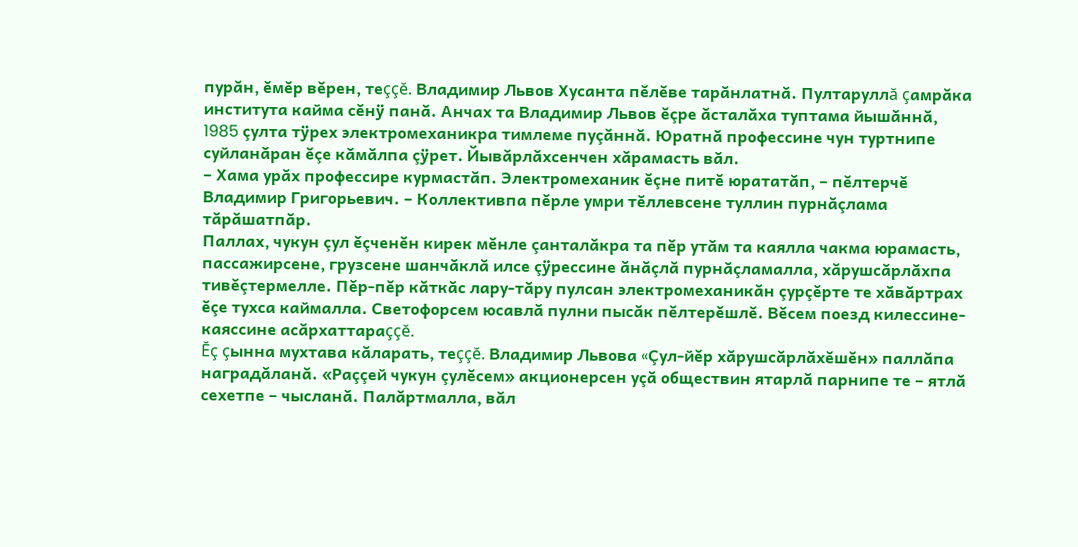пурăн, ĕмĕр вĕрен, теççĕ. Владимир Львов Хусанта пĕлĕве тарăнлатнă. Пултаруллă çамрăка института кайма сĕнÿ панă. Анчах та Владимир Львов ĕçре ăсталăха туптама йышăннă, 1985 çулта тÿрех электромеханикра тимлеме пуçăннă. Юратнă профессине чун туртнипе суйланăран ĕçе кăмăлпа çÿрет. Йывăрлăхсенчен хăрамасть вăл.
– Хама урăх профессире курмастăп. Электромеханик ĕçне питĕ юрататăп, – пĕлтерчĕ Владимир Григорьевич. – Коллективпа пĕрле умри тĕллевсене туллин пурнăçлама тăрăшатпăр.
Паллах, чукун çул ĕçченĕн кирек мĕнле çанталăкра та пĕр утăм та каялла чакма юрамасть, пассажирсене, грузсене шанчăклă илсе çÿрессине ăнăçлă пурнăçламалла, хăрушсăрлăхпа тивĕçтермелле. Пĕр-пĕр кăткăс лару-тăру пулсан электромеханикăн çурçĕрте те хăвăртрах ĕçе тухса каймалла. Светофорсем юсавлă пулни пысăк пĕлтерĕшлĕ. Вĕсем поезд килессине-каяссине асăрхаттараççĕ.
Ĕç çынна мухтава кăларать, теççĕ. Владимир Львова «Çул-йĕр хăрушсăрлăхĕшĕн» паллăпа наградăланă. «Раççей чукун çулĕсем» акционерсен уçă обществин ятарлă парнипе те – ятлă сехетпе – чысланă. Палăртмалла, вăл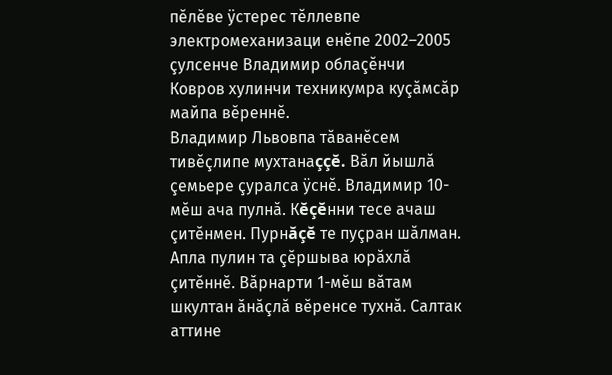пĕлĕве ÿстерес тĕллевпе электромеханизаци енĕпе 2002–2005 çулсенче Владимир облаçĕнчи Ковров хулинчи техникумра куçăмсăр майпа вĕреннĕ.
Владимир Львовпа тăванĕсем тивĕçлипе мухтанаççĕ. Вăл йышлă çемьере çуралса ÿснĕ. Владимир 10-мĕш ача пулнă. Кĕçĕнни тесе ачаш çитĕнмен. Пурнăçĕ те пуçран шăлман. Апла пулин та çĕршыва юрăхлă çитĕннĕ. Вăрнарти 1-мĕш вăтам шкултан ăнăçлă вĕренсе тухнă. Салтак аттине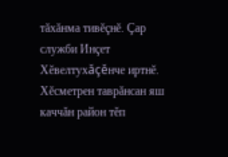тăхăнма тивĕçнĕ. Çар служби Инçет Хĕвелтухăçĕнче иртнĕ.
Хĕсметрен таврăнсан яш каччăн район тĕп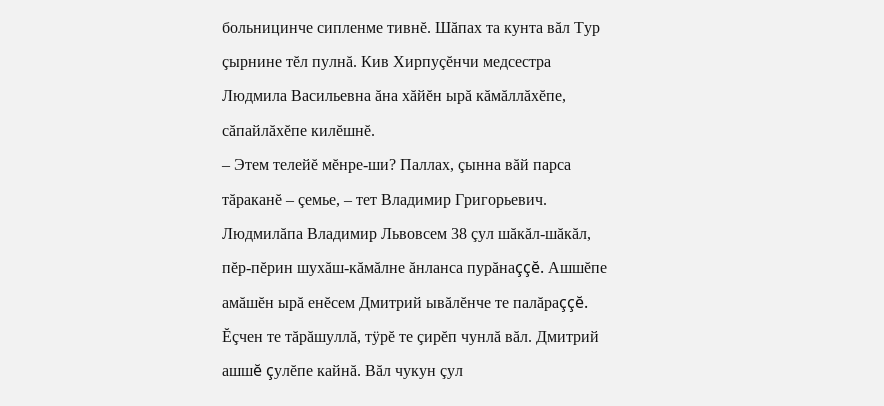больницинче сипленме тивнĕ. Шăпах та кунта вăл Тур çырнине тĕл пулнă. Кив Хирпуçĕнчи медсестра Людмила Васильевна ăна хăйĕн ырă кăмăллăхĕпе, сăпайлăхĕпе килĕшнĕ.
– Этем телейĕ мĕнре-ши? Паллах, çынна вăй парса тăраканĕ – çемье, – тет Владимир Григорьевич.
Людмилăпа Владимир Львовсем 38 çул шăкăл-шăкăл, пĕр-пĕрин шухăш-кăмăлне ăнланса пурăнаççĕ. Ашшĕпе амăшĕн ырă енĕсем Дмитрий ывăлĕнче те палăраççĕ. Ĕçчен те тăрăшуллă, тÿрĕ те çирĕп чунлă вăл. Дмитрий ашшĕ çулĕпе кайнă. Вăл чукун çул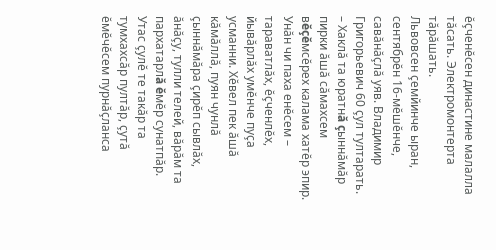ĕçченĕсен династине малалла тăсать. Электромонтерта тăрăшать.
Львовсен çемйинче ыран, сентябрĕн 16-мĕшĕнче, савăнăçлă уяв. Владимир Григорьевич 60 çул тултарать.
– Хаклă та юратнă çыннăмăр пирки ăшă сăмахсем вĕçĕмсĕрех калама хатĕр эпир. Унăн чи паха енĕсем – тараватлăх, ĕçченлĕх, йывăрлăх умĕнче пуçа усманни. Хĕвел пек ăшă кăмăллă, пуян чунлă çыннăмăра çирĕп сывлăх, ăнăçу, тулли телей, вăрăм та пархатарлă ĕмĕр сунатпăр. Утас çулĕ те такăр та тумхахсăр пултăр, çутă ĕмĕчĕсем пурнăçланса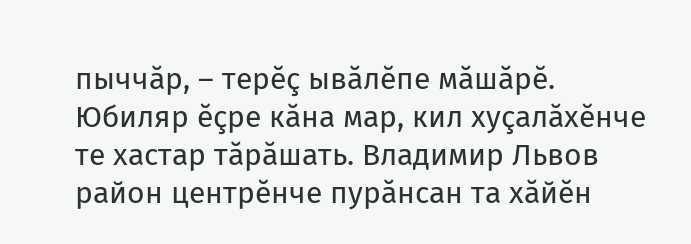пыччăр, – терĕç ывăлĕпе мăшăрĕ.
Юбиляр ĕçре кăна мар, кил хуçалăхĕнче те хастар тăрăшать. Владимир Львов район центрĕнче пурăнсан та хăйĕн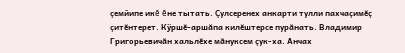çемйипе икĕ ĕне тытать. Çулсеренех анкарти тулли пахчаçимĕç çитĕнтерет. Кÿршĕ-аршăпа килĕштерсе пурăнать. Владимир Григорьевичăн хальлĕхе мăнуксем çук-ха. Анчах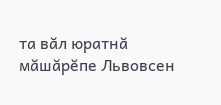та вăл юратнă мăшăрĕпе Львовсен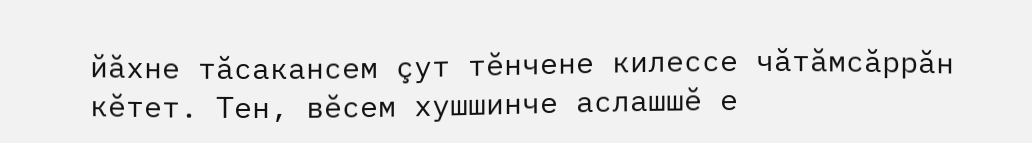йăхне тăсакансем çут тĕнчене килессе чăтăмсăррăн кĕтет. Тен, вĕсем хушшинче аслашшĕ е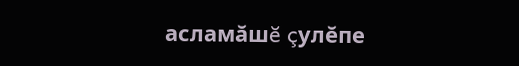асламăшĕ çулĕпе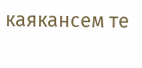каякансем те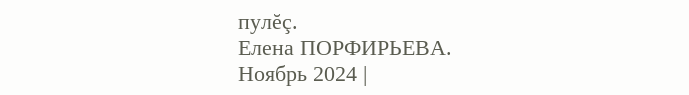пулĕç.
Елена ПОРФИРЬЕВА.
Ноябрь 2024 |